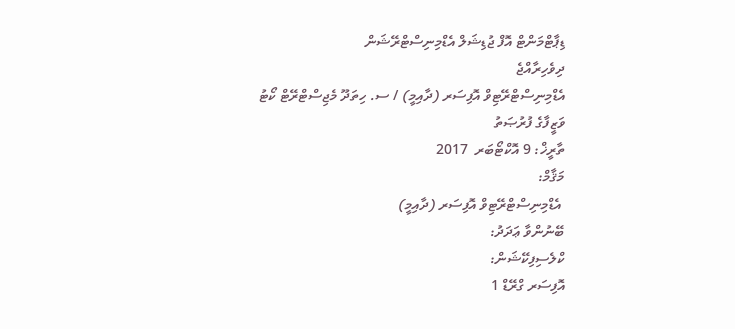ޑިޕާޓްމަންޓް އޮފް ޖުޑިޝަލް އެޑްމިނިސްޓްރޭޝަން
ދިވެހިރާއްޖެ
އެޑްމިނިސްޓްރޭޓިވް އޮފިސަރ (ދާއިމީ) / ސ. ހިތަދޫ މެޖިސްޓްރޭޓް ކޯޓު
ވަޒީފާގެ ފުރުޞަތު
ތާރީޚް: 9 އޮކްޓޯބަރ  2017
މަޤާމް:
 އެޑްމިނިސްޓްރޭޓިވް އޮފިސަރ (ދާއިމީ)
ބޭނުންވާ ޢަދަދު:
ކްލެސިފިކޭޝަން:
އޮފިސަރ ގްރޭޑް 1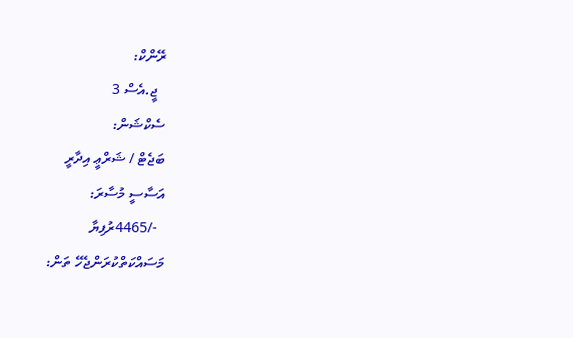ރޭންކް:
  ޖީ.އެސް 3
ސެކްޝަން:
ބަޖެޓް / ޝަރްޢީ އިދާރީ
އަސާސީ މުސާރަ:
  -/4465ރުފިޔާ
މަސައްކަތްކުރަންޖެހޭ ތަން: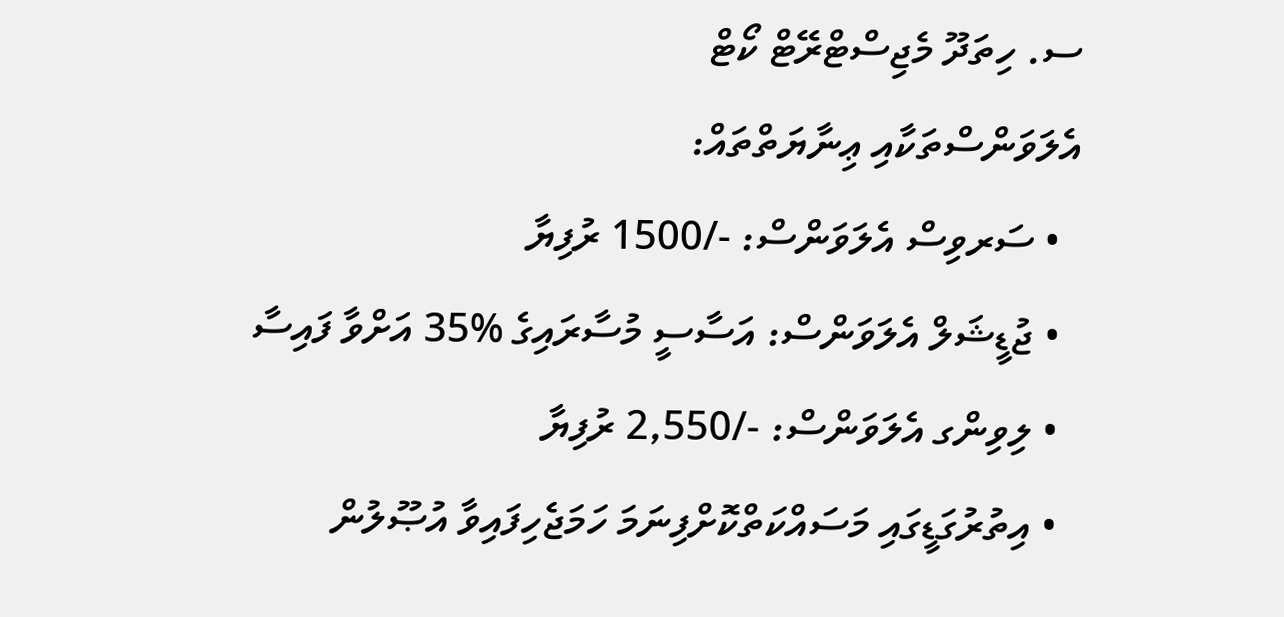ސ. ހިތަދޫ މެޖިސްޓްރޭޓް ކޯޓް
އެލަވަންސްތަކާއި ޢިނާޔަތްތައް:
  • ސަރވިސް އެލަވަންސް: -/1500 ރުފިޔާ
  • ޖުޑީޝަލް އެލަވަންސް: އަސާސީ މުސާރައިގެ %35 އަށްވާ ފައިސާ
  • ލިވިންގ އެލަވަންސް: -/2,550 ރުފިޔާ
  • އިތުރުގަޑީގައި މަސައްކަތްކޮށްފިނަމަ ހަމަޖެހިފައިވާ އުޞޫލުން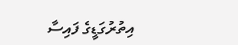އިތުރުގަޑީގެ ފައިސާ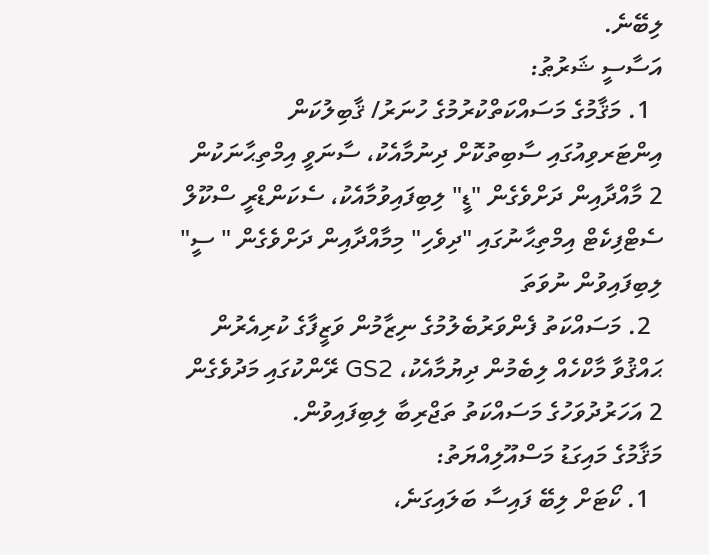ލިބޭނެ.
އަސާސީ ޝަރުޠު:
  1. މަޤާމުގެ މަސައްކަތްކުރުމުގެ ހުނަރު/ ޤާބިލުކަން އިންޓަރވިއުގައި ސާބިތުކޮށް ދިނުމާއެކު، ސާނަވީ އިމްތިޙާނަކުން 2 މާއްދާއިން ދަށްވެގެން "ޑީ" ލިބިފައިވުމާއެކު، ސެކަންޑްރީ ސްކޫލް ސެޓްފިކެޓް އިމްތިޙާނުގައި "ދިވެހި" މިމާއްދާއިން ދަށްވެގެން " ސީ" ލިބިފައިވުން ނުވަތަ
  2. މަސައްކަތު ފެންވަރުބެލުމުގެ ނިޒާމުން ވަޒީފާގެ ކުރިއެރުން ޙައްޤުވާ މާކްހެއް ލިބެމުން ދިޔުމާއެކު، GS2 ރޭންކުގައި މަދުވެގެން 2 އަހަރުދުވަހުގެ މަސައްކަތު ތަޖްރިބާ ލިބިފައިވުން.
މަޤާމުގެ މައިގަޑު މަސްއޫލިއްޔަތު:
  1. ކޯޓަށް ލިބޭ ފައިސާ ބަލައިގަނެ،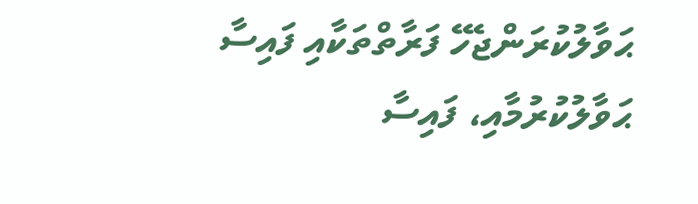ޙަވާލުކުރަންޖެހޭ ފަރާތްތަކާއި ފައިސާ ޙަވާލުކުރުމާއި، ފައިސާ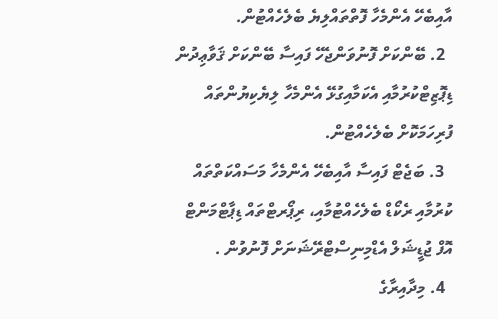އާއިބެހޭ އެންމެހާ ފޮތްތައްލިޔެ ބެލެހެއްޓުން.
  2. ބޭންކަށް ފޮނުވަންޖެހޭ ފައިސާ ބޭންކަށް ޤަވާޢިދުން ޑިޕޮޒިޓްކުރުމާއި އެކަމާއިގުޅޭ އެންމެހާ ލިޔެކިޔުންތައް  ފުރިހަމަކޮށް ބެލެހެއްޓުން.
  3. ބަޖެޓް ފައިސާ އާއިބެހޭ އެންމެހާ މަސައްކަތްތައް ކުރުމާއި ރެކޯޑް ބެލެހެއްޓުމާއި، ރިޕޯރޓްތައް ޑިޕާޓްމަންޓް އޮފް ޖުޑީޝަލް އެޑްމިނިސްޓްރޭޝަނަށް ފޮނުވުން .
  4. މިދާއިރާގެ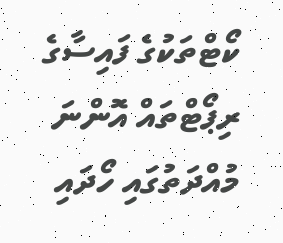ކޯޓްތަކުގެ ފައިސާގެ ރިޕޯޓްތައް އޮންނަ މުއްދަތުގައި ހޯދައި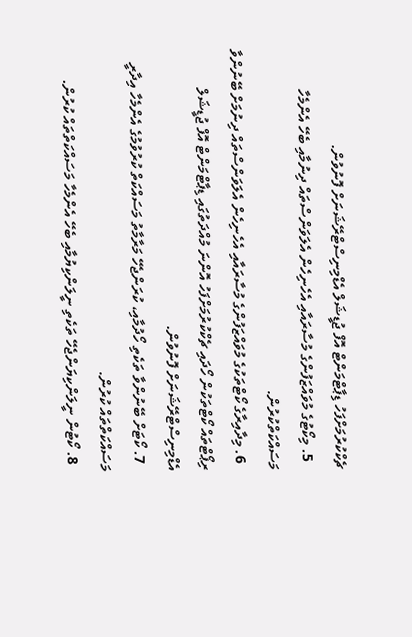ޗެކްކުރުމަށްފަހު ޑިޕާޓްމަންޓް އޮފް ޖުޑީޝަލް އެޑްމިނިސްޓްރޭޝަނަށް ފޮނުވުން.
  5. މިކޯޓުގެ މުވައްޒަފުންގެ މުސާރައާއި އެހެނިހެން އެލަވަންސްތައް ދިނުމާއި ބެހޭ އެންމެހާ މަސައްކަތްކުރުން.
  6. މިދާއިރާގެ ކޯޓްތަކުގެ މުވައްޒަފުންގެ މުސާރައާއި އެހެނިހެން އެލަވަންސްތައް ދިނުމަށް ބޭނުންވާ ރިޕޯޓްތައް ކޯޓްތަކުން ހޯދައި ޗެކްކުރުމަށްފަހު އޮންނަ މުއްދަތުގައި ޑިޕާޓްމަންޓް އޮފް ޖުޑީޝަލް އެޑްމިނިސްޓްރޭޝަނަށް ފޮނުވުން.
  7. ކޯޓަށް ބޭނުންވާ ތަކެތި ހޯދުމާއި، ކުރަންޖެހޭ މަރާމާތު މަސައްކަތް ކުރުވުމުގެ އެންމެހާ އިދާރީ މަސައްކަތްތައް ކުރުން.
  8. ކޯޓުން ނީލަންކިޔަންޖެހޭ ތަކެތި ނީލަންކިޔުމާއި ބެހޭ އެންމެހާ މަސައްކަތްތައް ކުރުން.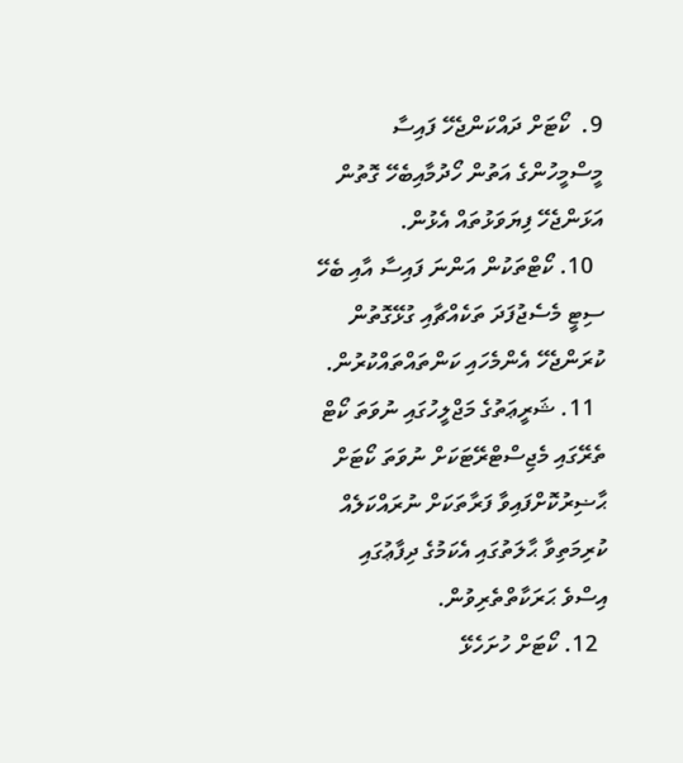9.  ކޯޓަށް ދައްކަންޖެހޭ ފައިސާ މީސްމީހުންގެ އަތުން ހޯދުމާއިބެހޭ ގޮތުން އަޅަންޖެހޭ ފިޔަވަޅުތައް އެޅުން.
  10. ކޯޓްތަކުން އަންނަ ފައިސާ އާއި ބެހޭ ސިޓީ މެސެޖުފަދަ ތަކެއްޗާއި ގުޅޭގޮތުން ކުރަންޖެހޭ އެންމެހައި ކަންތައްތައްކުރުން.
  11. ޝަރީޢަތުގެ މަޖްލީހުގައި ނުވަތަ ކޯޓް ތެރޭގައި މެޖިސްޓްރޭޓަކަށް ނުވަތަ ކޯޓަށް ޙާޟިރުކޮށްފައިވާ ފަރާތަކަށް ނުރައްކަލެއް ކުރިމަތިވާ ޙާލަތުގައި އެކަމުގެ ދިފާޢުގައި އިސްވެ ޙަރަކާތްތެރިވުން.
  12. ކޯޓަށް ހުށަހެޅޭ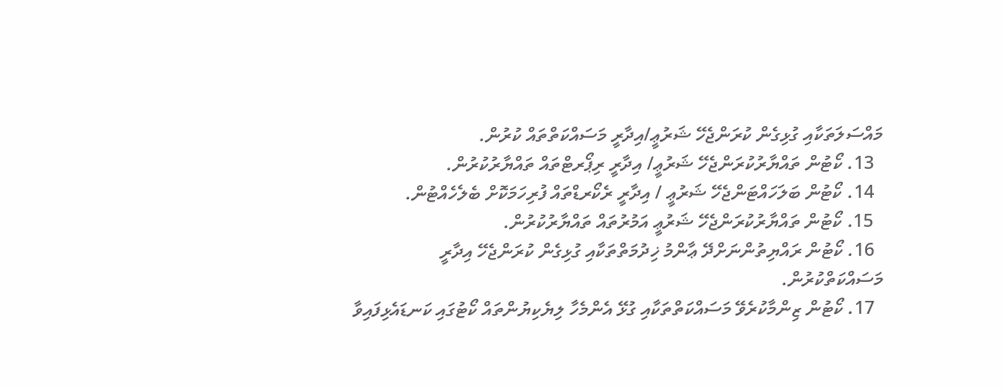މައްސަލަތަކާއި ގުޅިގެން ކުރަންޖެހޭ ޝަރުޢީ/އިދާރީ މަސައްކަތްތައް ކުރުން.
  13. ކޯޓުން ތައްޔާރުކުރަންޖެހޭ ޝަރުޢީ/ އިދާރީ ރިޕޯރޓްތައް ތައްޔާރުކުރުން.
  14. ކޯޓުން ބަލަހައްޓަންޖެހޭ ޝަރުޢީ / އިދާރީ ރެކޯރޑްތައް ފުރިހަމަކޮށް ބެލެހެއްޓުން.
  15. ކޯޓުން ތައްޔާރުކުރަންޖެހޭ ޝަރުޢީ އަމުރުތައް ތައްޔާރުކުރުން.
  16. ކޯޓުން ރައްޔިތުންނަށްދޭ ޢާންމު ޚިދުމަތްތަކާއި ގުޅިގެން ކުރަންޖެހޭ އިދާރީ މަސައްކަތްކުރުން.
  17. ކޯޓުން ޒިންމާކުރެވޭ މަސައްކަތްތަކާއި ގުޅޭ އެންމެހާ ލިޔެކިޔުންތައް ކޯޓުގައި ކަނޑައެޅިފައިވާ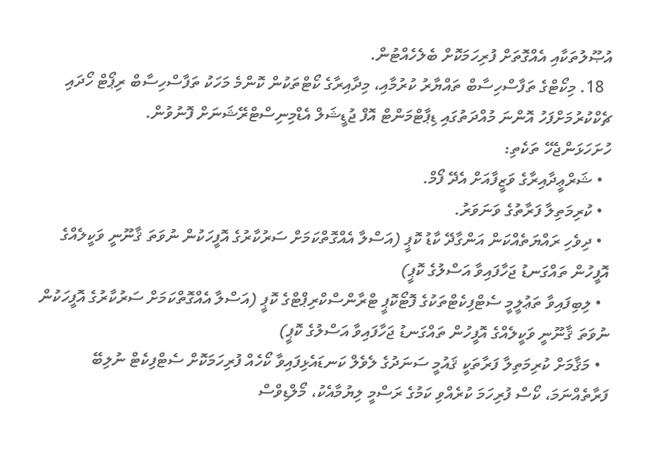އުޞޫލުތަކާއި އެއްގޮތަށް ފުރިހަމަކޮށް ބެލެހެއްޓުން.
  18. މިކޯޓްގެ ތަފާސްހިސާބް ތައްޔާރު ކުރުމާއި، މިދާއިރާގެ ކޯޓްތަކުން ކޮންމެ މަހަކު ތަފާސްހިސާބް ރިޕޯޓް ހޯދައި ޗެކްކުރުމަށްފަހު އޮންނަ މުއްދަތުގައި ޑިޕާޓްމަންޓް އޮފް ޖުޑީޝަލް އެޑްމިނިސްޓްރޭޝަނަށް ފޮނުވުން.
ހުށަހަޅަންޖެހޭ ތަކެތި:
  • ޝަރްޢީދާއިރާގެ ވަޒީފާއަށް އެދޭ ފޯމް.
  • ކުރިމަތިލާ ފަރާތުގެ ވަނަވަރު.
  • ދިވެހި ރައްޔަތެއްކަން އަންގާދޭ ކާޑު ކޮޕީ (އަސްލާ އެއްގޮތްކަމަށް ސަރުކާރުގެ އޮފީހަކުން ނުވަތަ ޤާނޫނީ ވަކީލެއްގެ އޮފީހުން ތައްގަނޑު ޖަހާފައިވާ އަސްލުގެ ކޮޕީ)
  • ލިބިފައިވާ ތަޢުލީމީ ސެޓްފިކެޓްތަކުގެ ފޮޓޯކޮޕީ ޓްރާންސްކްރިޕްޓްގެ ކޮޕީ (އަސްލާ އެއްގޮތްކަމަށް ސަރުކާރުގެ އޮފީހަކުން ނުވަތަ ޤާނޫނީ ވަކީލެއްގެ އޮފީހުން ތައްގަނޑު ޖަހާފައިވާ އަސްލުގެ ކޮޕީ)
  • މަޤާމަށް ކުރިމަތިލާ ފަރާތަކީ ޤައުމީ ސަނަދުގެ ލެވެލް ކަނޑައެޅިފައިވާ ކޯހެއް ފުރިހަމަކޮށް ސެޓްފިކެޓް ނުލިބޭ ފަރާތެއްނަމަ، ކޯސް ފުރިހަމަ ކުރެއްވި ކަމުގެ ރަސްމީ ލިޔުމާއެކު، މޯލްޑިވްސް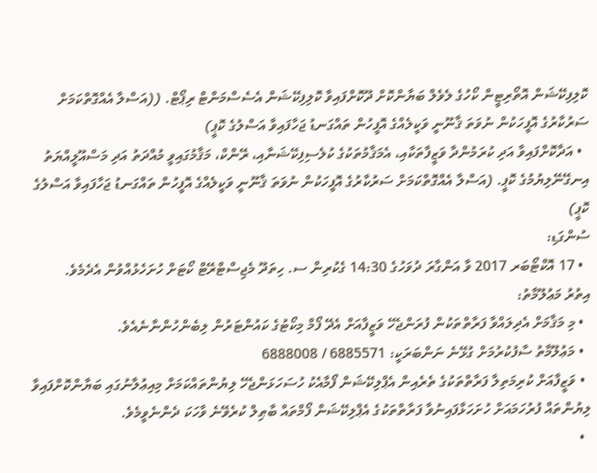ކޮލިފިކޭޝަން އޮތޯރިޓީން ކޯހުގެ ލެވެލް ބަޔާންކޮށް ދޫކޮށްފައިވާ ކޮލިފިކޭޝަން އެސެސްމަންޓް ރިޕޯޓް. ((އަސްލާ އެއްގޮތްކަމަށް ސަރުކާރުގެ އޮފީހަކުން ނުވަތަ ޤާނޫނީ ވަކީލެއްގެ އޮފީހުން ތައްގަނޑު ޖަހާފައިވާ އަސްލުގެ ކޮޕީ)
  • އަދާކޮށްފައިވާ އަދި ކުރަމުންދާ ވަޒީފާތަކާއި، އެމަޤާމުތަކުގެ ކުލެސިފިކޭޝަނާއި، ރޭންކް، މަޤާމުގައިވީ މުއްދަތު އަދި މަސްއޫލީއްޔަތު އިނގޭނޭލިޔުމުގެ ކޮޕީ. (އަސްލާ އެއްގޮތްކަމަށް ސަރުކާރުގެ އޮފީހަކުން ނުވަތަ ޤާނޫނީ ވަކީލެއްގެ އޮފީހުން ތައްގަނޑު ޖަހާފައިވާ އަސްލުގެ ކޮޕީ)
ސުންގަޑި:
  • 17 އޮކްޓޯބަރ 2017 ވާ އަންގާރަ ދުވަހުގެ 14:30 ގެކުރިން ސ. ހިތަދޫ މެޖިސްޓްރޭޓް ކޯޓަށް ހުށަހެޅުއްވުން އެދެމެވެ.
އިތުރު މަޢުލޫމާތު:
  • މި މަޤާމަށް އެދިލައްވާ ފަރާތްތަކުން ފުރަންޖެހޭ ވަޒީފާއަށް އެދޭ ފޯމް މިކޯޓުގެ ކައުންޓަރުން ލިބެންހުންނާނެއެވެ.
  • މަޢުލޫމާތު ސާފުކުރުމަށް ގުޅޭނެ ނަންބަރަކީ: 6885571 / 6888008
  • ވަޒީފާއަށް ކުރިމަތިލާ ފަރާތްތަކުގެ ތެރެއިން އެޕްލިކޭޝަން ފޯމާއެކު ހުސަހަޅަންޖެހޭ ލިޔުންތައްކަމަށް މިއިޢުލާނުގައި ބަޔާންކޮށްފައިވާ ލިޔުންތައް ފުރުހަމައަށް ހުށަހަޅާފައިނުވާ ފަރާތްތަކުގެ އެޕްލިކޭޝަން ފޯމްތައް ބާޠިލް ކުރެވޭނެ ވާހަކަ ދެންނެވީމެވެ.
  •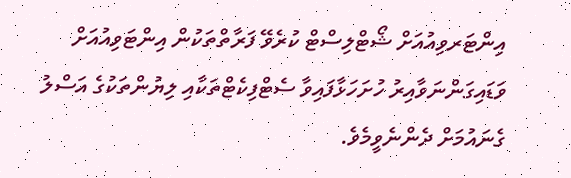އިންޓަރވިއުއަށް ޝޯޓްލިސްޓް ކުރެވޭ ފަރާތްތަކުން އިންޓަވިއުއަށް ވަޑައިގަންނަވާއިރު ހުށަހަޅާފައިވާ ސެޓްފިކެޓްތަކާއި ލިޔުންތަކުގެ އަސްލު ގެނައުމަށް ދެންނެވީމެވެ.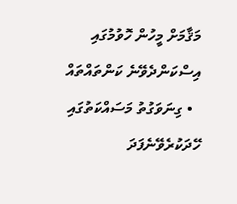މަޤާމަށް މީހުން ހޮވުމުގައި އިސްކަންދެވޭނެ ކަންތައްތައް
  • ގިނަވަގުތު މަސައްކަތުގައި ހޭދަކުރެވޭނެފަދަ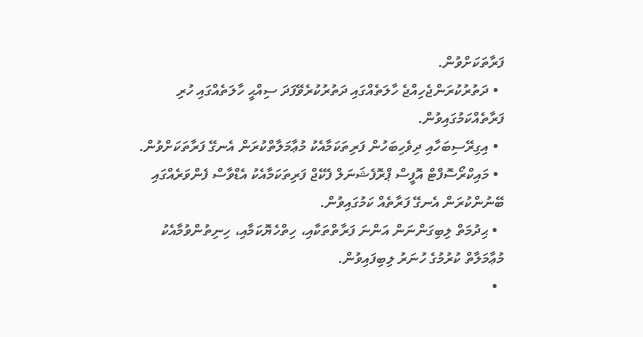ފަރާތަކަށްވުން.
  • ދަތުރުކުރަންޖެހިއްޖެ ހާލަތެއްގައި ދަތުރުކުރެވޭފަދަ ސިއްޙީ ހާލަތެއްގައި ހުރި ފަރާތެއްކަމުގައިވުން.
  • އިގިރޭސިބަހާއި ދިވެހިބަހުން ފަރިތަކަމާއެކު މުޢާމަލާތްކުރަން އެނގޭ ފަރާތަކަށްވުން.
  • މައިކްރޯސޮފްޓް އޮފީސް ޕްރޮފެޝަނަލް ފެކޭޖް ފަރިތަކަމާއެކު އެޑްވާސް ފެންވަރެއްގައި ބޭނުންކުރަން އެނގޭ ފަރާތެއް ކަމުގައިވުން.
  • ޙިދުމަތް ލިބިގަންނަން އަންނަ ފަރާތްތަކާއި، ހިތްހެޔޮކަމާއި، ހިނިތުންވުމާއެކު މުޢާމަލާތް ކުރުމުގެ ހުނަރު ލިބިފައިވުން.
  •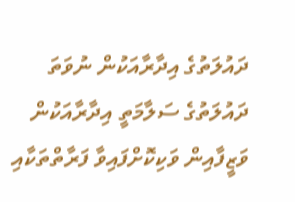ދައުލަތުގެ އިދާރާއަކުން ނުވަތަ ދައުލަތުގެ ސަލާމަތީ އިދާރާއަކުން ވަޒީފާއިން ވަކިކޮށްފައިވާ ފަރާތްތަކާއި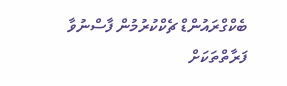ބެކްގްރައުންޑް ޗެކްކުރުމުން ފާސްނުވާ ފަރާތްތަކަށް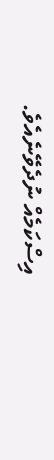އިސްކަމެއް ނުދެވޭނެއެވެ.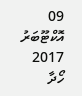09 އޮކްޓޫބަރު 2017
ހޯދާ